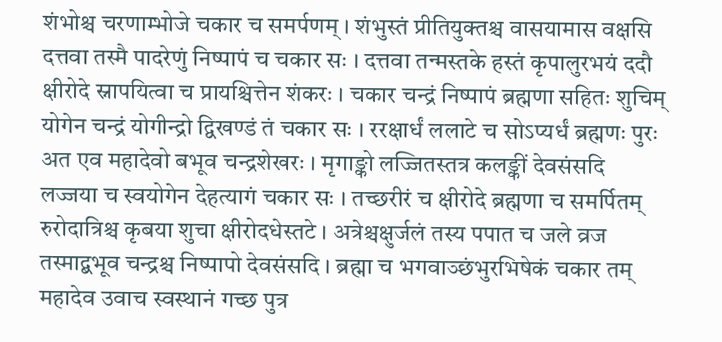शंभोश्च चरणाम्भोजे चकार च समर्पणम् । शंभुस्तं प्रीतियुक्तश्च वासयामास वक्षसि
दत्तवा तस्मै पादरेणुं निष्पापं च चकार सः । दत्तवा तन्मस्तके हस्तं कृपालुरभयं ददौ
क्षीरोदे स्नापयित्वा च प्रायश्चित्तेन शंकरः । चकार चन्द्रं निष्पापं ब्रह्मणा सहितः शुचिम्
योगेन चन्द्रं योगीन्द्रो द्विखण्डं तं चकार सः । ररक्षार्धं ललाटे च सोऽप्यर्धं ब्रह्मणः पुरः
अत एव महादेवो बभूव चन्द्रशेखरः । मृगाङ्को लज्जितस्तत्र कलङ्कीं देवसंसदि
लज्जया च स्वयोगेन देहत्यागं चकार सः । तच्छरीरं च क्षीरोदे ब्रह्मणा च समर्पितम्
रुरोदात्रिश्च कृबया शुचा क्षीरोदधेस्तटे । अत्रेश्चक्षुर्जलं तस्य पपात च जले व्रज
तस्माद्बभूव चन्द्रश्च निष्पापो देवसंसदि । ब्रह्मा च भगवाञ्छंभुरभिषेकं चकार तम्
महादेव उवाच स्वस्थानं गच्छ पुत्र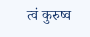त्वं कुरुष्व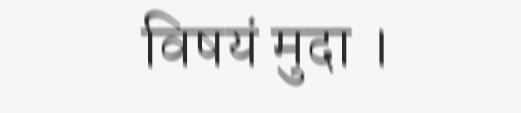विषयं मुदा ।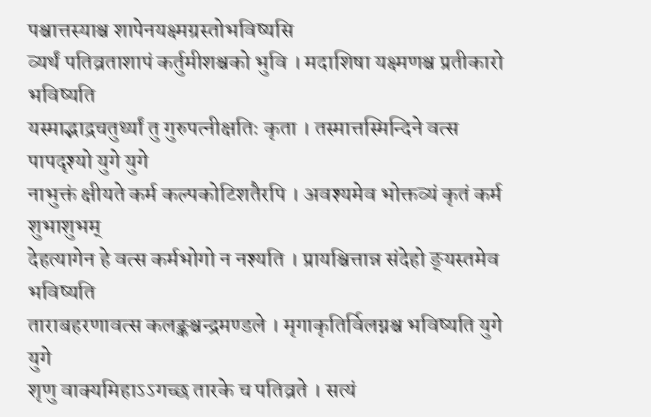पश्चात्तस्याश्च शापेनयक्ष्मग्रस्तोभविष्यसि
व्यर्थं पतिव्रताशापं कर्तुमीशश्चको भुवि । मदाशिषा यक्ष्मणश्च प्रतीकारो भविष्यति
यस्माद्भाद्रचतुर्थ्यां तु गुरुपत्नीक्षतिः कृता । तस्मात्तस्मिन्दिने वत्स पापदृश्यो युगे युगे
नाभुक्तं क्षीयते कर्म कल्पकोटिशतैरपि । अवश्यमेव भोक्तव्यं कृतं कर्म शुभाशुभम्
देहत्यागेन हे वत्स कर्मभोगो न नश्यति । प्रायश्चित्तान्न संदेहो ङ्यस्तमेव भविष्यति
ताराबहरणावत्स कलङ्कश्चन्द्रमण्डले । मृगाकृतिर्विलग्नश्च भविष्यति युगे युगे
शृणु वाक्यमिहाऽऽगच्छ तारके च पतिव्रते । सत्यं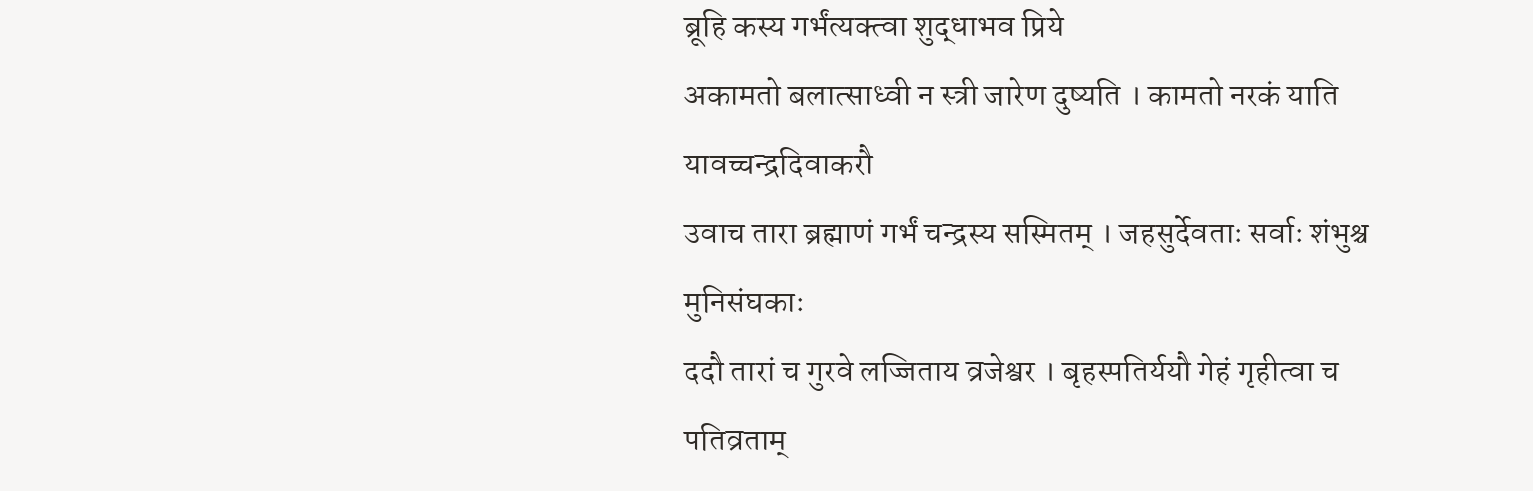ब्रूहि कस्य गर्भंत्यक्त्वा शुद्धाभव प्रिये
अकामतो बलात्साध्वी न स्त्री जारेण दुष्यति । कामतो नरकं याति यावच्चन्द्रदिवाकरौ
उवाच तारा ब्रह्माणं गर्भं चन्द्रस्य सस्मितम् । जहसुर्देवताः सर्वाः शंभुश्च मुनिसंघकाः
ददौ तारां च गुरवे लज्जिताय व्रजेश्वर । बृहस्पतिर्ययौ गेहं गृहीत्वा च पतिव्रताम्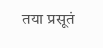तया प्रसूतं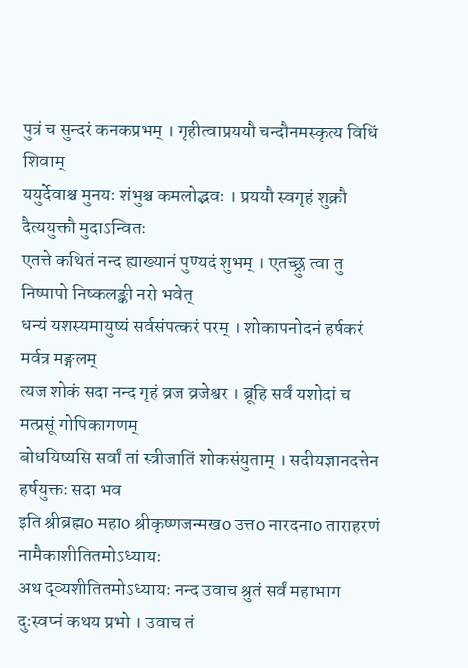पुत्रं च सुन्दरं कनकप्रभम् । गृहीत्वाप्रययौ चन्दौनमस्कृत्य विधिं शिवाम्
ययुर्देवाश्च मुनयः शंभुश्च कमलोद्भवः । प्रययौ स्वगृहं शुक्रौ दैत्ययुक्तौ मुदाऽन्वितः
एतत्ते कथितं नन्द ह्याख्यानं पुण्यदं शुभम् । एतच्छ्रु त्वा तु निष्पापो निष्कलङ्की नरो भवेत्
धन्यं यशस्यमायुष्यं सर्वसंपत्करं परम् । शोकापनोदनं हर्षकरं मर्वत्र मङ्गलम्
त्यज शोकं सदा नन्द गृहं व्रज व्रजेश्वर । ब्रूहि सर्वं यशोदां च मत्प्रसूं गोपिकागणम्
बोधयिष्यसि सर्वां तां स्त्रीजातिं शोकसंयुताम् । सदीयज्ञानदत्तेन हर्षयुक्तः सदा भव
इति श्रीब्रह्मo महाo श्रीकृष्णजन्मखo उत्तo नारदनाo ताराहरणं नामैकाशीतितमोऽध्यायः
अथ द्व्यशीतितमोऽध्यायः नन्द उवाच श्रुतं सर्वं महाभाग दुःस्वप्नं कथय प्रभो । उवाच तं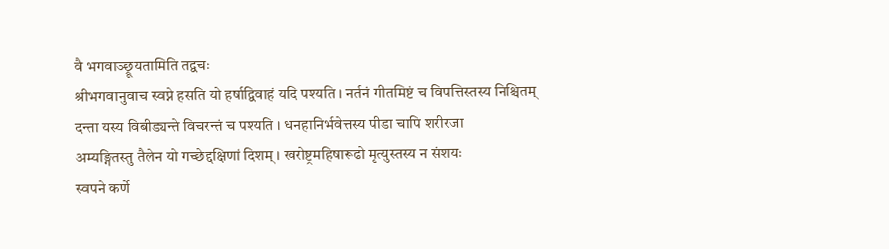वै भगवाञ्छ्रूयतामिति तद्वचः
श्रीभगवानुवाच स्वप्ने हसति यो हर्षाद्विवाहं यदि पश्यति । नर्तनं गीतमिष्टं च विपत्तिस्तस्य निश्चितम्
दन्ता यस्य विबीड्यन्ते विचरन्तं च पश्यति । धनहानिर्भवेत्तस्य पीडा चापि शरीरजा
अम्यङ्गितस्तु तैलेन यो गच्छेद्दक्षिणां दिशम् । खरोष्ट्रमहिषारूढो मृत्युस्तस्य न संशयः
स्वपने कर्णे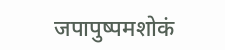जपापुष्पमशोकं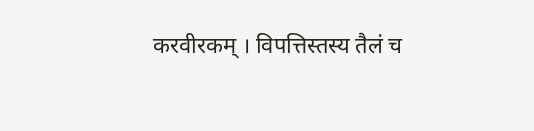करवीरकम् । विपत्तिस्तस्य तैलं च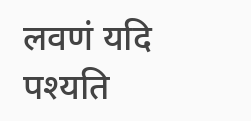लवणं यदि पश्यति